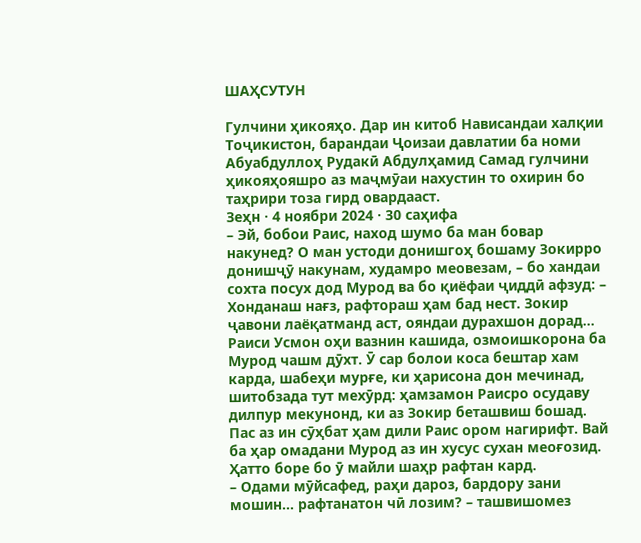ШАҲСУТУН

Гулчини ҳикояҳо. Дар ин китоб Нависандаи халқии Тоҷикистон, барандаи Ҷоизаи давлатии ба номи Абуабдуллоҳ Рудакӣ Абдулҳамид Самад гулчини ҳикояҳояшро аз маҷмӯаи нахустин то охирин бо таҳрири тоза гирд овардааст.
Зеҳн · 4 ноябри 2024 · 30 саҳифа
– Эй, бобои Раис, наход шумо ба ман бовар накунед? О ман устоди донишгоҳ бошаму Зокирро донишҷӯ накунам, худамро меовезам, – бо хандаи сохта посух дод Мурод ва бо қиёфаи ҷиддӣ афзуд: – Хонданаш нағз, рафтораш ҳам бад нест. Зокир ҷавони лаёқатманд аст, ояндаи дурахшон дорад…
Раиси Усмон оҳи вазнин кашида, озмоишкорона ба Мурод чашм дӯхт. Ӯ сар болои коса бештар хам карда, шабеҳи мурғе, ки ҳарисона дон мечинад, шитобзада тут мехӯрд: ҳамзамон Раисро осудаву дилпур мекунонд, ки аз Зокир беташвиш бошад.
Пас аз ин сӯҳбат ҳам дили Раис ором нагирифт. Вай ба ҳар омадани Мурод аз ин хусус сухан меоғозид. Ҳатто боре бо ӯ майли шаҳр рафтан кард.
– Одами мӯйсафед, раҳи дароз, бардору зани мошин… рафтанатон чӣ лозим? – ташвишомез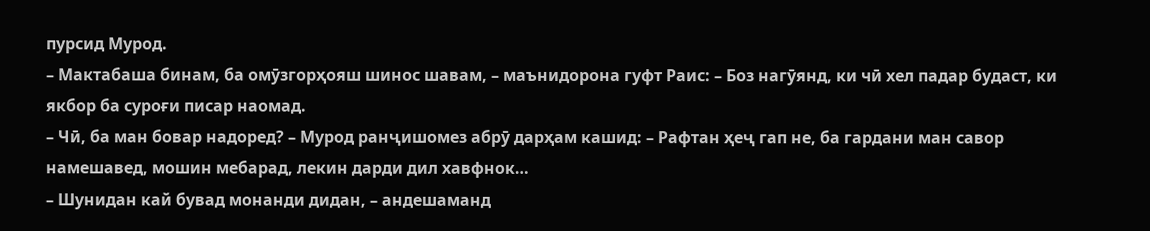пурсид Мурод.
– Мактабаша бинам, ба омӯзгорҳояш шинос шавам, – маънидорона гуфт Раис: – Боз нагӯянд, ки чӣ хел падар будаст, ки якбор ба суроғи писар наомад.
– Чӣ, ба ман бовар надоред? – Мурод ранҷишомез абрӯ дарҳам кашид: – Рафтан ҳеҷ гап не, ба гардани ман савор намешавед, мошин мебарад, лекин дарди дил хавфнок…
– Шунидан кай бувад монанди дидан, – андешаманд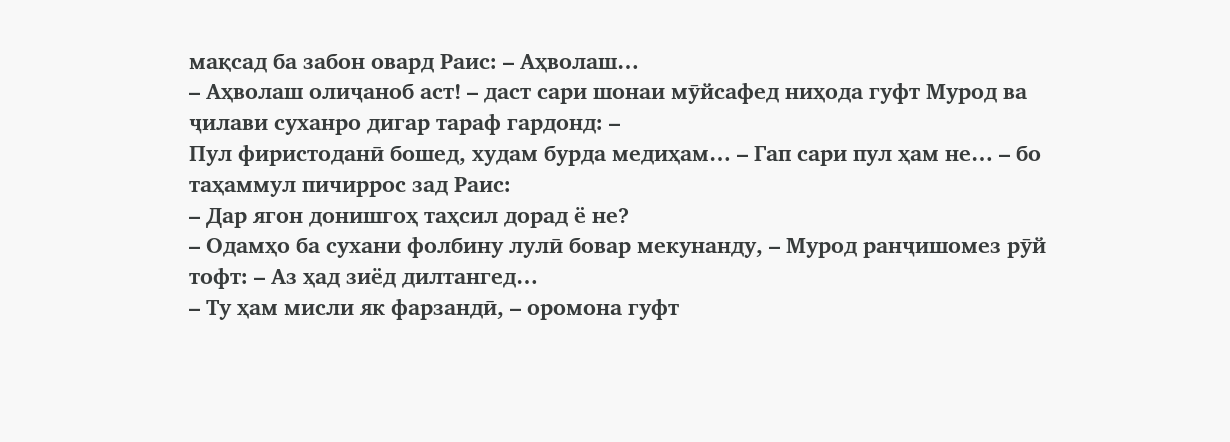мақсад ба забон овард Раис: – Аҳволаш…
– Аҳволаш олиҷаноб аст! – даст сари шонаи мӯйсафед ниҳода гуфт Мурод ва ҷилави суханро дигар тараф гардонд: –
Пул фиристоданӣ бошед, худам бурда медиҳам… – Гап сари пул ҳам не… – бо таҳаммул пичиррос зад Раис:
– Дар ягон донишгоҳ таҳсил дорад ё не?
– Одамҳо ба сухани фолбину лулӣ бовар мекунанду, – Мурод ранҷишомез рӯй тофт: – Аз ҳад зиёд дилтангед…
– Ту ҳам мисли як фарзандӣ, – оромона гуфт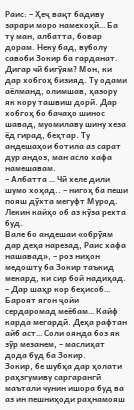Раис: – Ҳеҷ вақт бадиву зарари моро намехоҳӣ… Ба ту ман, албатта, бовар дорам. Неку бад, вуболу савоби Зокир ба гарданат. Дигар чӣ бигӯям? Мон, ки дар хобгоҳ бизияд. Ту одами аёлманд, олимшав, ҳазору як кору ташвиш дорӣ. Дар хобгоҳ бо бачаҳо шинос шавад, муомилаву шину хеза ёд гирад, беҳтар. Ту андешаҳои ботила аз сарат дур андоз, ман асло хафа намешавам.
– Албатта … Чӣ хеле дили шумо хоҳад.. – нигоҳ ба пеши пояш дӯхта мегуфт Мурод. Лекин кайҳо об аз кӯза рехта буд.
Вале бо андешаи «обрӯям дар деҳа нарезад, Раис хафа нашавад», – роз ниҳон медошту ба Зокир таъкид мекард, ки сир бой надиҳад.
– Дар шаҳр кор беҳисоб… Бароят ягон ҷойи сердаромад меёбам… Кайф карда мегардӣ. Деҳа рафтан айб аст… Соли оянда боз як зӯр мезанем, – маслиҳат дода буд ба Зокир.
Зокир, бе шубҳа дар ҳолати раҳзгумиву саргарангӣ маътали чунин ишора буд ва аз ин пешниҳоди раҳнамояш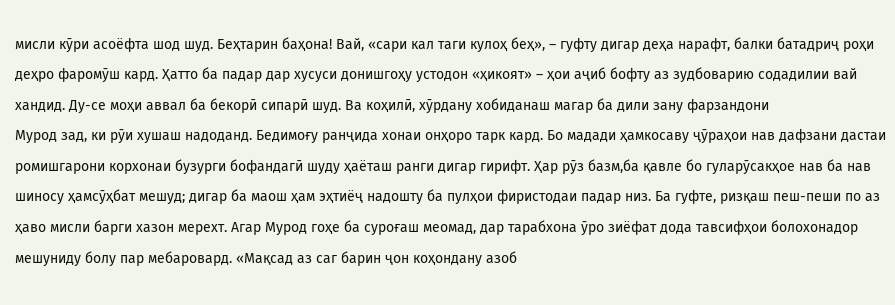мисли кӯри асоёфта шод шуд. Беҳтарин баҳона! Вай, «сари кал таги кулоҳ беҳ», – гуфту дигар деҳа нарафт, балки батадриҷ роҳи деҳро фаромӯш кард. Ҳатто ба падар дар хусуси донишгоҳу устодон «ҳикоят» – ҳои аҷиб бофту аз зудбоварию содадилии вай хандид. Ду-се моҳи аввал ба бекорӣ сипарӣ шуд. Ва коҳилӣ, хӯрдану хобиданаш магар ба дили зану фарзандони
Мурод зад, ки рӯи хушаш надоданд. Бедимоғу ранҷида хонаи онҳоро тарк кард. Бо мадади ҳамкосаву ҷӯраҳои нав дафзани дастаи ромишгарони корхонаи бузурги бофандагӣ шуду ҳаёташ ранги дигар гирифт. Ҳар рӯз базм,ба қавле бо гуларӯсакҳое нав ба нав шиносу ҳамсӯҳбат мешуд; дигар ба маош ҳам эҳтиёҷ надошту ба пулҳои фиристодаи падар низ. Ба гуфте, ризқаш пеш-пеши по аз ҳаво мисли барги хазон мерехт. Агар Мурод гоҳе ба суроғаш меомад, дар тарабхона ӯро зиёфат дода тавсифҳои болохонадор мешуниду болу пар мебаровард. «Мақсад аз саг барин ҷон коҳондану азоб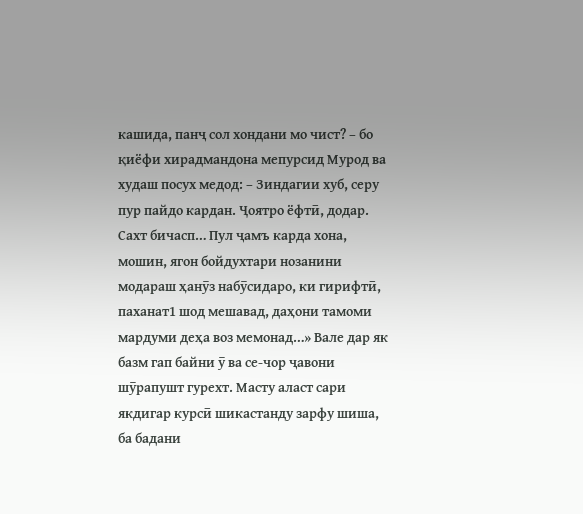кашида, панҷ сол хондани мо чист? – бо қиёфи хирадмандона мепурсид Мурод ва худаш посух медод: – Зиндагии хуб, серу пур пайдо кардан. Ҷоятро ёфтӣ, додар. Сахт бичасп… Пул ҷамъ карда хона, мошин, ягон бойдухтари нозанини модараш ҳанӯз набӯсидаро, ки гирифтӣ, паханат1 шод мешавад, даҳони тамоми мардуми деҳа воз мемонад…» Вале дар як базм гап байни ӯ ва се-чор ҷавони шӯрапушт гурехт. Масту аласт сари якдигар курсӣ шикастанду зарфу шиша, ба бадани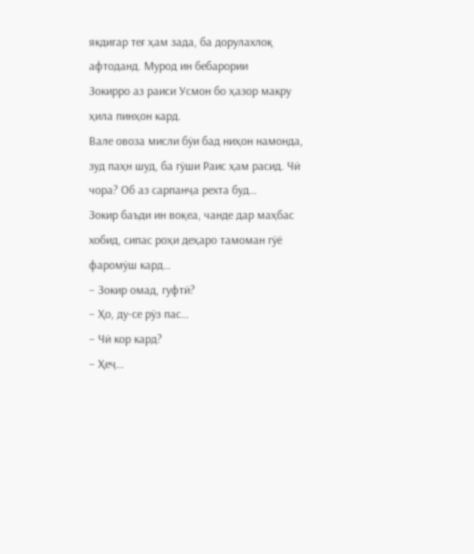якдигар теғ ҳам зада, ба дорулахлоқ афтоданд. Мурод ин бебарории
Зокирро аз раиси Усмон бо ҳазор макру ҳила пинҳон кард.
Вале овоза мисли бӯи бад ниҳон намонда, зуд паҳн шуд, ба гӯши Раис ҳам расид. Чӣ чора? Об аз сарпанҷа рехта буд…
Зокир баъди ин воқеа, чанде дар маҳбас хобид, сипас роҳи деҳаро тамоман гӯё фаромӯш кард…
– Зокир омад, гуфтӣ?
– Ҳо, ду-се рӯз пас…
– Чӣ кор кард?
– Ҳеҷ…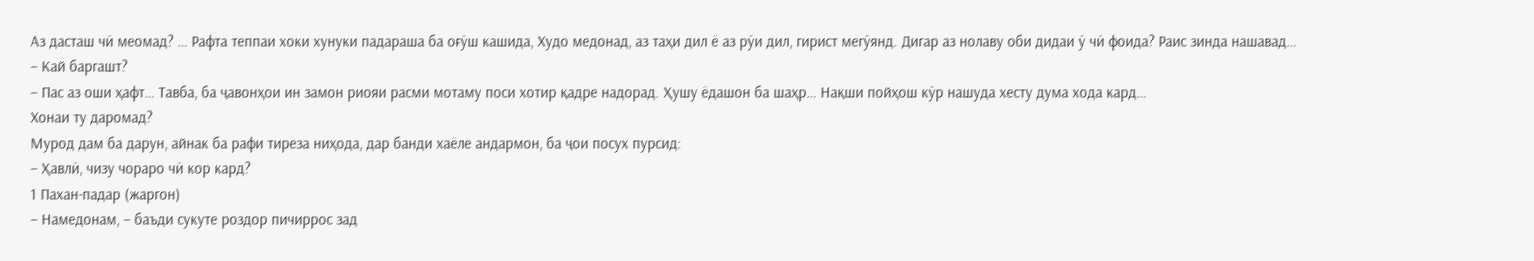Аз дасташ чӣ меомад? … Рафта теппаи хоки хунуки падараша ба оғӯш кашида, Худо медонад, аз таҳи дил ё аз рӯи дил, гирист мегӯянд. Дигар аз нолаву оби дидаи ӯ чӣ фоида? Раис зинда нашавад…
– Кай баргашт?
– Пас аз оши ҳафт… Тавба, ба ҷавонҳои ин замон риояи расми мотаму поси хотир қадре надорад. Ҳушу ёдашон ба шаҳр… Нақши пойҳош кӯр нашуда хесту дума хода кард…
Хонаи ту даромад?
Мурод дам ба дарун, айнак ба рафи тиреза ниҳода, дар банди хаёле андармон, ба ҷои посух пурсид:
– Ҳавлӣ, чизу чораро чӣ кор кард?
1 Пахан-падар (жаргон)
– Намедонам, – баъди сукуте роздор пичиррос зад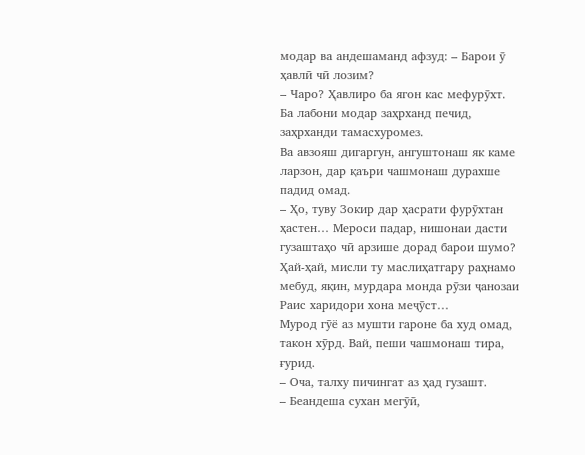модар ва андешаманд афзуд: – Барои ӯ ҳавлӣ чӣ лозим?
– Чаро? Ҳавлиро ба ягон кас мефурӯхт.
Ба лабони модар заҳрханд печид, заҳрханди тамасхуромез.
Ва авзояш дигаргун, ангуштонаш як каме ларзон, дар қаъри чашмонаш дурахше падид омад.
– Ҳо, туву Зокир дар ҳасрати фурӯхтан ҳастен… Мероси падар, нишонаи дасти гузаштаҳо чӣ арзише дорад барои шумо? Ҳай-ҳай, мисли ту маслиҳатгару раҳнамо мебуд, яқин, мурдара монда рӯзи ҷанозаи Раис харидори хона меҷӯст…
Мурод гӯё аз мушти гароне ба худ омад, такон хӯрд. Вай, пеши чашмонаш тира, ғурид.
– Оча, талху пичингат аз ҳад гузашт.
– Беандеша сухан мегӯӣ,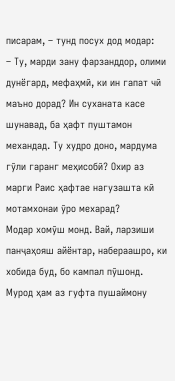писарам, – тунд посух дод модар:
– Ту, марди зану фарзанддор, олими дунёгард, мефаҳмӣ, ки ин гапат чӣ маъно дорад? Ин суханата касе шунавад, ба ҳафт пуштамон механдад. Ту худро доно, мардума гӯли гаранг меҳисобӣ? Охир аз марги Раис ҳафтае нагузашта кӣ мотамхонаи ӯро мехарад?
Модар хомӯш монд. Вай, ларзиши панҷаҳояш айёнтар, набераашро, ки хобида буд, бо кампал пӯшонд. Мурод ҳам аз гуфта пушаймону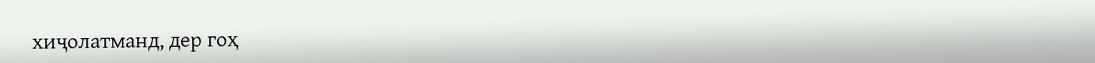хиҷолатманд, дер гоҳ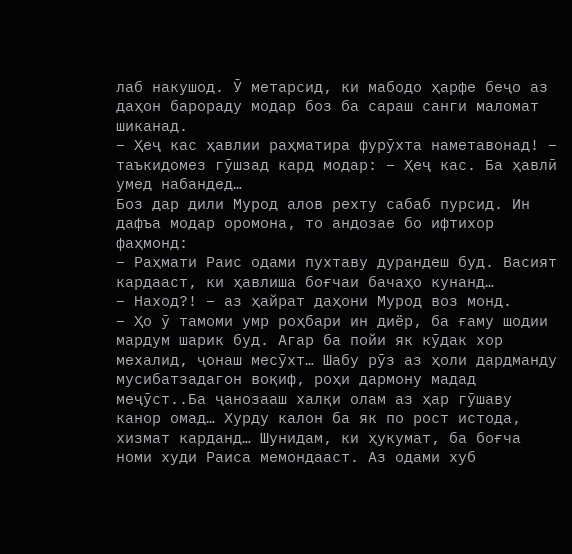лаб накушод. Ӯ метарсид, ки мабодо ҳарфе беҷо аз даҳон барораду модар боз ба сараш санги маломат шиканад.
– Ҳеҷ кас ҳавлии раҳматира фурӯхта наметавонад! – таъкидомез гӯшзад кард модар: – Ҳеҷ кас. Ба ҳавлӣ умед набандед…
Боз дар дили Мурод алов рехту сабаб пурсид. Ин дафъа модар оромона, то андозае бо ифтихор фаҳмонд:
– Раҳмати Раис одами пухтаву дурандеш буд. Васият кардааст, ки ҳавлиша боғчаи бачаҳо кунанд…
– Наход?! – аз ҳайрат даҳони Мурод воз монд.
– Ҳо ӯ тамоми умр роҳбари ин диёр, ба ғаму шодии мардум шарик буд. Агар ба пойи як кӯдак хор мехалид, ҷонаш месӯхт… Шабу рӯз аз ҳоли дардманду мусибатзадагон воқиф, роҳи дармону мадад меҷӯст..Ба ҷанозааш халқи олам аз ҳар гӯшаву канор омад… Хурду калон ба як по рост истода, хизмат карданд… Шунидам, ки ҳукумат, ба боғча номи худи Раиса мемондааст. Аз одами хуб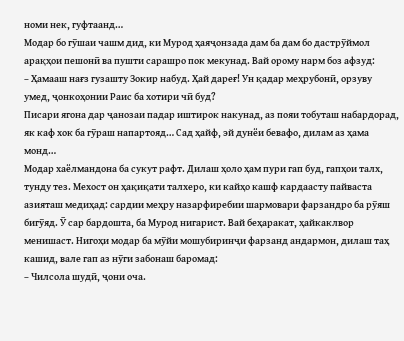номи нек, гуфтаанд…
Модар бо гӯшаи чашм дид, ки Мурод ҳаяҷонзада дам ба дам бо дастрӯймол арақҳои пешонӣ ва пушти сарашро пок мекунад. Вай орому нарм боз афзуд:
– Ҳамааш нағз гузашту Зокир набуд. Ҳай дареғ! Ун қадар меҳрубонӣ, орзуву умед, ҷонкоҳонии Раис ба хотири чӣ буд?
Писари ягона дар ҷанозаи падар иштирок накунад, аз пояи тобуташ набардорад, як каф хок ба гӯраш напартояд… Сад ҳайф, эй дунёи бевафо, дилам аз ҳама монд…
Модар хаёлмандона ба сукут рафт. Дилаш ҳоло ҳам пури гап буд, гапҳои талх, тунду тез. Мехост он ҳақиқати талхеро, ки кайҳо кашф кардаасту пайваста азияташ медиҳад: сардии меҳру назарфиребии шармовари фарзандро ба рӯяш бигӯяд. Ӯ сар бардошта, ба Мурод нигарист. Вай беҳаракат, ҳайкаклвор менишаст. Нигоҳи модар ба мӯйи мошубиринҷи фарзанд андармон, дилаш таҳ кашид, вале гап аз нӯги забонаш баромад:
– Чилсола шудӣ, ҷони оча.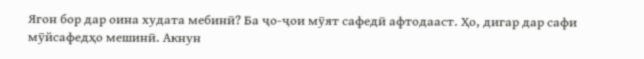Ягон бор дар оина худата мебинӣ? Ба ҷо-ҷои мӯят сафедӣ афтодааст. Ҳо, дигар дар сафи мӯйсафедҳо мешинӣ. Акнун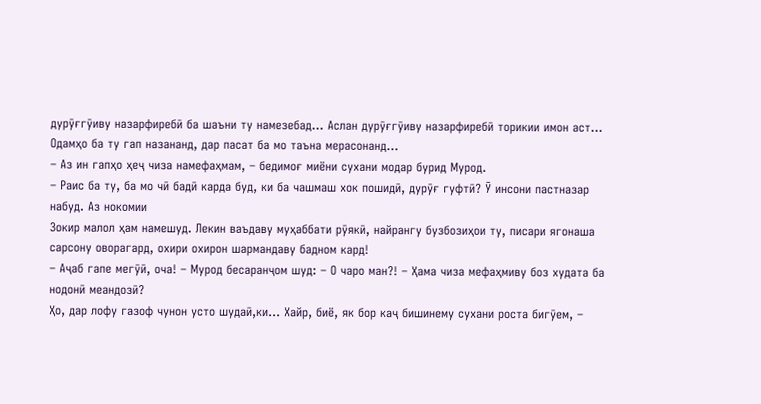дурӯғгӯиву назарфиребӣ ба шаъни ту намезебад… Аслан дурӯғгӯиву назарфиребӣ торикии имон аст… Одамҳо ба ту гап назананд, дар пасат ба мо таъна мерасонанд…
– Аз ин гапҳо ҳеҷ чиза намефаҳмам, – бедимоғ миёни сухани модар бурид Мурод.
– Раис ба ту, ба мо чӣ бадӣ карда буд, ки ба чашмаш хок пошидӣ, дурӯғ гуфтӣ? Ӯ инсони пастназар набуд. Аз нокомии
Зокир малол ҳам намешуд. Лекин ваъдаву муҳаббати рӯякӣ, найрангу бузбозиҳои ту, писари ягонаша сарсону оворагард, охири охирон шармандаву бадном кард!
– Аҷаб гапе мегӯӣ, оча! – Мурод бесаранҷом шуд: – О чаро ман?! – Ҳама чиза мефаҳмиву боз худата ба нодонӣ меандозӣ?
Ҳо, дар лофу газоф чунон усто шудаӣ,ки… Хайр, биё, як бор каҷ бишинему сухани роста бигӯем, –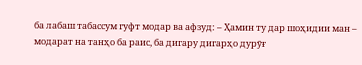ба лабаш табассум гуфт модар ва афзуд: – Ҳамин ту дар шоҳидии ман – модарат на танҳо ба раис, ба дигару дигарҳо дурӯғ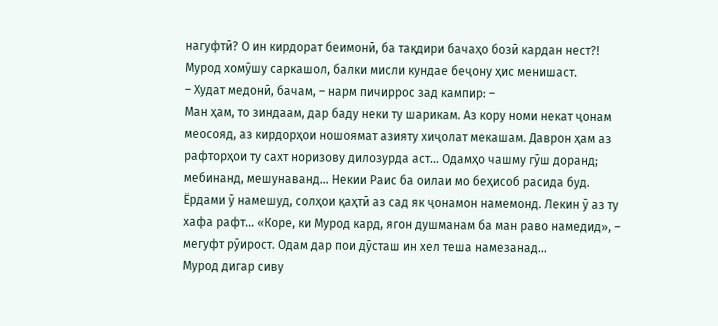нагуфтӣ? О ин кирдорат беимонӣ, ба тақдири бачаҳо бозӣ кардан нест?!
Мурод хомӯшу саркашол, балки мисли кундае беҷону ҳис менишаст.
– Худат медонӣ, бачам, – нарм пичиррос зад кампир: –
Ман ҳам, то зиндаам, дар баду неки ту шарикам. Аз кору номи некат ҷонам меосояд, аз кирдорҳои ношоямат азияту хиҷолат мекашам. Даврон ҳам аз рафторҳои ту сахт норизову дилозурда аст… Одамҳо чашму гӯш доранд; мебинанд, мешунаванд… Некии Раис ба оилаи мо беҳисоб расида буд.
Ёрдами ӯ намешуд, солҳои қаҳтӣ аз сад як ҷонамон намемонд. Лекин ӯ аз ту хафа рафт… «Коре, ки Мурод кард, ягон душманам ба ман раво намедид», – мегуфт рӯирост. Одам дар пои дӯсташ ин хел теша намезанад…
Мурод дигар сиву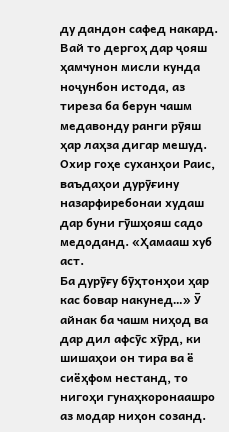ду дандон сафед накард. Вай то дергоҳ дар ҷояш ҳамчунон мисли кунда ноҷунбон истода, аз тиреза ба берун чашм медавонду ранги рӯяш ҳар лаҳза дигар мешуд.
Охир гоҳе суханҳои Раис, ваъдаҳои дурӯғину назарфиребонаи худаш дар буни гӯшҳояш садо медоданд. «Ҳамааш хуб аст.
Ба дурӯғу бӯҳтонҳои ҳар кас бовар накунед…» Ӯ айнак ба чашм ниҳод ва дар дил афсӯс хӯрд, ки шишаҳои он тира ва ё сиёҳфом нестанд, то нигоҳи гунаҳкоронаашро аз модар ниҳон созанд.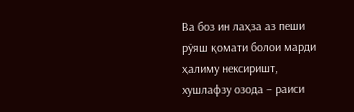Ва боз ин лаҳза аз пеши рӯяш қомати болои марди ҳалиму нексиришт, хушлафзу озода – раиси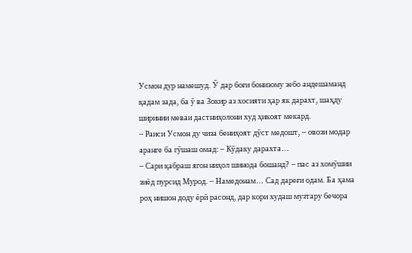Усмон дур намешуд. Ӯ дар боғи бонизому зебо андешаманд қадам зада, ба ӯ ва Зокир аз хосияти ҳар як дарахт, шаҳду ширинии меваи дастниҳолони худ ҳикоят мекард.
– Раиси Усмон ду чиза бениҳоят дӯст медошт, – овози модар аранге ба гӯшаш омад: – Кӯдаку дарахта…
– Сари қабраш ягон ниҳол шинода бошанд? – пас аз хомӯшии зиёд пурсид Мурод. – Намедонам… Сад дареғи одам. Ба ҳама роҳ нишон доду ёрӣ расонд, дар кори худаш музтару бечора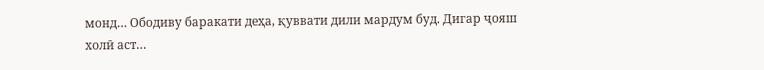монд… Ободиву баракати деҳа, қуввати дили мардум буд. Дигар ҷояш холӣ аст…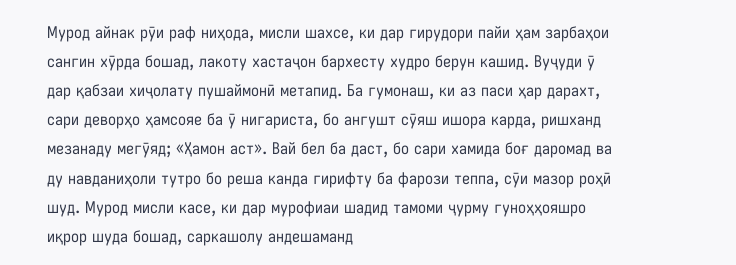Мурод айнак рӯи раф ниҳода, мисли шахсе, ки дар гирудори пайи ҳам зарбаҳои сангин хӯрда бошад, лакоту хастаҷон бархесту худро берун кашид. Вуҷуди ӯ дар қабзаи хиҷолату пушаймонӣ метапид. Ба гумонаш, ки аз паси ҳар дарахт, сари деворҳо ҳамсояе ба ӯ нигариста, бо ангушт сӯяш ишора карда, ришханд мезанаду мегӯяд; «Ҳамон аст». Вай бел ба даст, бо сари хамида боғ даромад ва ду навданиҳоли тутро бо реша канда гирифту ба фарози теппа, сӯи мазор роҳӣ шуд. Мурод мисли касе, ки дар мурофиаи шадид тамоми ҷурму гуноҳҳояшро иқрор шуда бошад, саркашолу андешаманд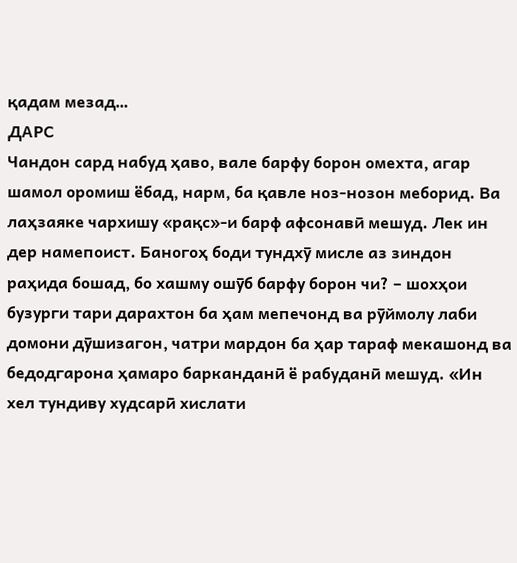қадам мезад…
ДАРС
Чандон сард набуд ҳаво, вале барфу борон омехта, агар шамол оромиш ёбад, нарм, ба қавле ноз-нозон меборид. Ва лаҳзаяке чархишу «рақс»-и барф афсонавӣ мешуд. Лек ин дер намепоист. Баногоҳ боди тундхӯ мисле аз зиндон раҳида бошад, бо хашму ошӯб барфу борон чи? – шохҳои бузурги тари дарахтон ба ҳам мепечонд ва рӯймолу лаби домони дӯшизагон, чатри мардон ба ҳар тараф мекашонд ва бедодгарона ҳамаро барканданӣ ё рабуданӣ мешуд. «Ин хел тундиву худсарӣ хислати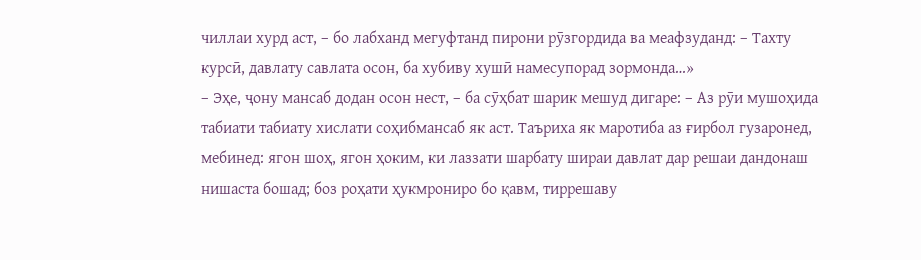чиллаи хурд аст, – бо лабханд мегуфтанд пирони рӯзгордида ва меафзуданд: – Тахту курсӣ, давлату савлата осон, ба хубиву хушӣ намесупорад зормонда…»
– Эҳе, ҷону мансаб додан осон нест, – ба сӯҳбат шарик мешуд дигаре: – Аз рӯи мушоҳида табиати табиату хислати соҳибмансаб як аст. Таъриха як маротиба аз ғирбол гузаронед, мебинед: ягон шоҳ, ягон ҳоким, ки лаззати шарбату шираи давлат дар решаи дандонаш нишаста бошад; боз роҳати ҳукмрониро бо қавм, тиррешаву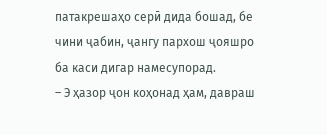патакрешаҳо серӣ дида бошад, бе чини ҷабин, ҷангу пархош ҷояшро ба каси дигар намесупорад.
– Э ҳазор ҷон коҳонад ҳам, давраш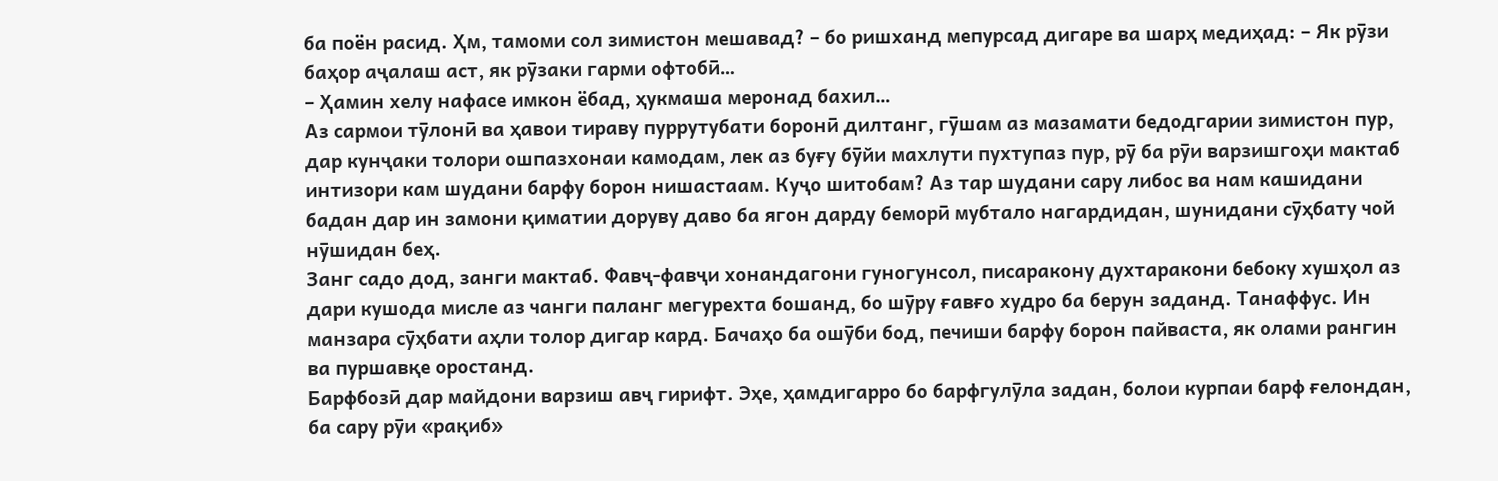ба поён расид. Ҳм, тамоми сол зимистон мешавад? – бо ришханд мепурсад дигаре ва шарҳ медиҳад: – Як рӯзи баҳор аҷалаш аст, як рӯзаки гарми офтобӣ…
– Ҳамин хелу нафасе имкон ёбад, ҳукмаша меронад бахил…
Аз сармои тӯлонӣ ва ҳавои тираву пуррутубати боронӣ дилтанг, гӯшам аз мазамати бедодгарии зимистон пур, дар кунҷаки толори ошпазхонаи камодам, лек аз буғу бӯйи махлути пухтупаз пур, рӯ ба рӯи варзишгоҳи мактаб интизори кам шудани барфу борон нишастаам. Куҷо шитобам? Аз тар шудани сару либос ва нам кашидани бадан дар ин замони қиматии доруву даво ба ягон дарду беморӣ мубтало нагардидан, шунидани сӯҳбату чой нӯшидан беҳ.
Занг садо дод, занги мактаб. Фавҷ-фавҷи хонандагони гуногунсол, писаракону духтаракони бебоку хушҳол аз дари кушода мисле аз чанги паланг мегурехта бошанд, бо шӯру ғавғо худро ба берун заданд. Танаффус. Ин манзара сӯҳбати аҳли толор дигар кард. Бачаҳо ба ошӯби бод, печиши барфу борон пайваста, як олами рангин ва пуршавқе оростанд.
Барфбозӣ дар майдони варзиш авҷ гирифт. Эҳе, ҳамдигарро бо барфгулӯла задан, болои курпаи барф ғелондан, ба сару рӯи «рақиб»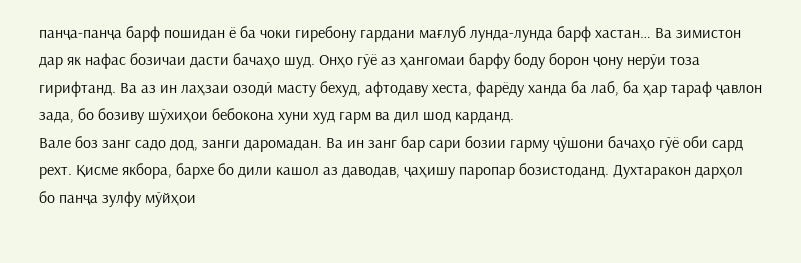панҷа-панҷа барф пошидан ё ба чоки гиребону гардани мағлуб лунда-лунда барф хастан… Ва зимистон дар як нафас бозичаи дасти бачаҳо шуд. Онҳо гӯё аз ҳангомаи барфу боду борон ҷону нерӯи тоза гирифтанд. Ва аз ин лаҳзаи озодӣ масту бехуд, афтодаву хеста, фарёду ханда ба лаб, ба ҳар тараф ҷавлон зада, бо бозиву шӯхиҳои бебокона хуни худ гарм ва дил шод карданд.
Вале боз занг садо дод, занги даромадан. Ва ин занг бар сари бозии гарму ҷӯшони бачаҳо гӯё оби сард рехт. Қисме якбора, бархе бо дили кашол аз даводав, ҷаҳишу паропар бозистоданд. Духтаракон дарҳол бо панҷа зулфу мӯйҳои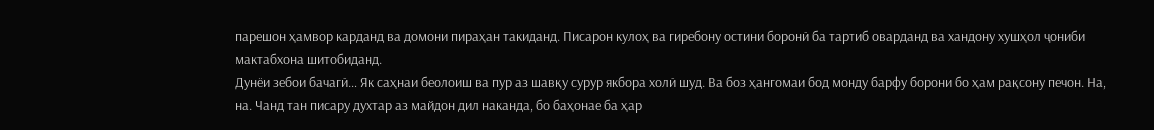парешон ҳамвор карданд ва домони пираҳан такиданд. Писарон кулоҳ ва гиребону остини боронӣ ба тартиб оварданд ва хандону хушҳол ҷониби мактабхона шитобиданд.
Дунёи зебои бачагӣ… Як саҳнаи беолоиш ва пур аз шавқу сурур якбора холӣ шуд. Ва боз ҳангомаи бод монду барфу борони бо ҳам рақсону печон. На, на. Чанд тан писару духтар аз майдон дил наканда, бо баҳонае ба ҳар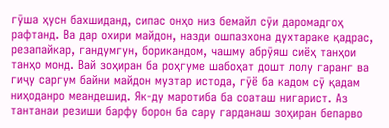гӯша ҳусн бахшиданд, сипас онҳо низ бемайл сӯи даромадгоҳ рафтанд. Ва дар охири майдон, назди ошпазхона духтараке қадрас, резапайкар, гандумгун, борикандом, чашму абрӯяш сиёҳ танҳои танҳо монд. Вай зоҳиран ба роҳгуме шабоҳат дошт лолу гаранг ва гиҷу саргум байни майдон музтар истода, гӯё ба кадом сӯ қадам ниҳоданро меандешид. Як-ду маротиба ба соаташ нигарист. Аз тантанаи резиши барфу борон ба сару гарданаш зоҳиран бепарво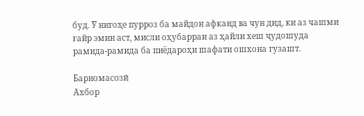буд. Ӯ нигоҳе пурроз ба майдон афканд ва чун дид, ки аз чашми ғайр эмин аст, мисли оҳубарраи аз ҳайли хеш ҷудошуда рамида-рамида ба пиёдароҳи шафати ошхона гузашт.

Барномасозӣ
Ахбор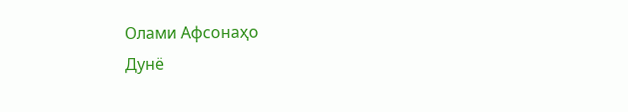Олами Афсонаҳо
Дунё